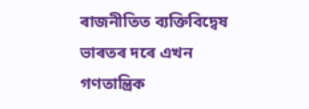ৰাজনীতিত ব্যক্তিবিদ্বেষ
ভাৰতৰ দৰে এখন গণতান্ত্ৰিক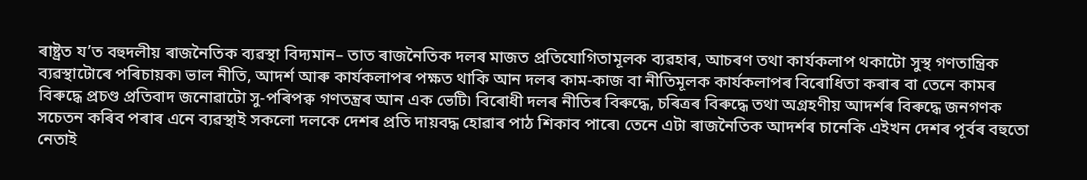ৰাষ্ট্ৰত য’ত বহুদলীয় ৰাজনৈতিক ব্যৱস্থা বিদ্যমান– তাত ৰাজনৈতিক দলৰ মাজত প্ৰতিযোগিতামূলক ব্যৱহাৰ, আচৰণ তথা কাৰ্যকলাপ থকাটো সুস্থ গণতান্ত্ৰিক ব্যৱস্থাটোৰে পৰিচায়ক৷ ভাল নীতি, আদৰ্শ আৰু কাৰ্যকলাপৰ পক্ষত থাকি আন দলৰ কাম-কাজ বা নীতিমূলক কাৰ্যকলাপৰ বিৰোধিতা কৰাৰ বা তেনে কামৰ বিৰুদ্ধে প্ৰচণ্ড প্ৰতিবাদ জনোৱাটো সু-পৰিপক্ব গণতন্ত্ৰৰ আন এক ভেটি৷ বিৰোধী দলৰ নীতিৰ বিৰুদ্ধে, চৰিত্ৰৰ বিৰুদ্ধে তথা অগ্ৰহণীয় আদৰ্শৰ বিৰুদ্ধে জনগণক সচেতন কৰিব পৰাৰ এনে ব্যৱস্থাই সকলো দলকে দেশৰ প্ৰতি দায়বদ্ধ হোৱাৰ পাঠ শিকাব পাৰে৷ তেনে এটা ৰাজনৈতিক আদৰ্শৰ চানেকি এইখন দেশৰ পূৰ্বৰ বহুতো নেতাই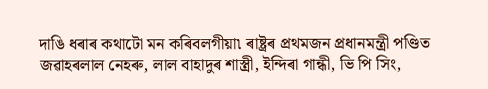দাঙি ধৰাৰ কথাটো মন কৰিবলগীয়া৷ ৰাষ্ট্ৰৰ প্ৰথমজন প্ৰধানমন্ত্ৰী পণ্ডিত জৱাহৰলাল নেহৰু, লাল বাহাদুৰ শাস্ত্ৰী, ইন্দিৰা গান্ধী, ভি পি সিং,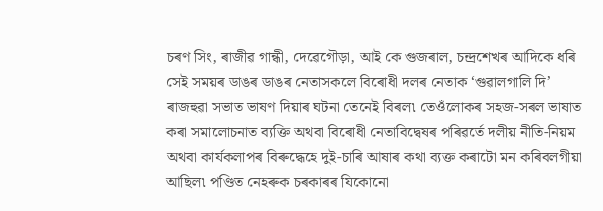চৰণ সিং, ৰাজীৱ গান্ধী, দেৱেগৌড়া, আই কে গুজৰাল, চন্দ্ৰশেখৰ আদিকে ধৰি সেই সময়ৰ ডাঙৰ ডাঙৰ নেতাসকলে বিৰোধী দলৰ নেতাক ‘গুৱালগালি দি’ ৰাজহুৱা সভাত ভাষণ দিয়াৰ ঘটনা তেনেই বিৰল৷ তেওঁলোকৰ সহজ-সৰল ভাষাত কৰা সমালোচনাত ব্যক্তি অথবা বিৰোধী নেতাবিদ্বেষৰ পৰিৱৰ্তে দলীয় নীতি-নিয়ম অথবা কাৰ্যকলাপৰ বিৰুদ্ধেহে দুই-চাৰি আষাৰ কথা ব্যক্ত কৰাটো মন কৰিবলগীয়া আছিল৷ পণ্ডিত নেহৰুক চৰকাৰৰ যিকোনো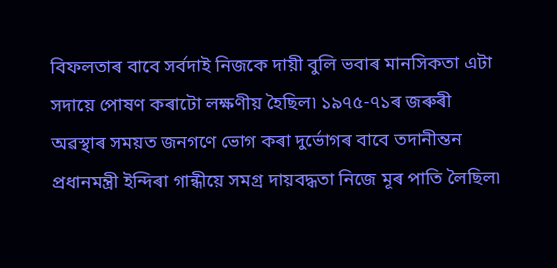বিফলতাৰ বাবে সৰ্বদাই নিজকে দায়ী বুলি ভবাৰ মানসিকতা এটা সদায়ে পোষণ কৰাটো লক্ষণীয় হৈছিল৷ ১৯৭৫-৭১ৰ জৰুৰী অৱস্থাৰ সময়ত জনগণে ভোগ কৰা দুৰ্ভোগৰ বাবে তদানীন্তন প্ৰধানমন্ত্ৰী ইন্দিৰা গান্ধীয়ে সমগ্ৰ দায়বদ্ধতা নিজে মূৰ পাতি লৈছিল৷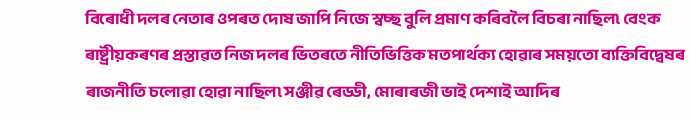বিৰোধী দলৰ নেতাৰ ওপৰত দোষ জাপি নিজে স্বচ্ছ বুলি প্ৰমাণ কৰিবলৈ বিচৰা নাছিল৷ বেংক ৰাষ্ট্ৰীয়কৰণৰ প্ৰস্তাৱত নিজ দলৰ ভিতৰতে নীতিভিত্তিক মতপাৰ্থক্য হোৱাৰ সময়তো ব্যক্তিবিদ্বেষৰ ৰাজনীতি চলোৱা হোৱা নাছিল৷ সঞ্জীৱ ৰেড্ডী, মোৰাৰজী ভাই দেশাই আদিৰ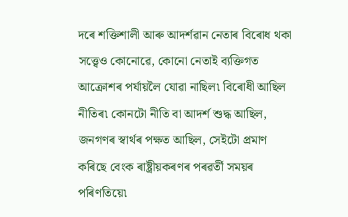দৰে শক্তিশালী আৰু আদৰ্শৱান নেতাৰ বিৰোধ থকা সত্ত্বেও কোনোৱে, কোনো নেতাই ব্যক্তিগত আক্ৰোশৰ পৰ্যায়লৈ যোৱা নাছিল৷ বিৰোধী আছিল নীতিৰ৷ কোনটো নীতি বা আদৰ্শ শুদ্ধ আছিল, জনগণৰ স্বাৰ্থৰ পক্ষত আছিল, সেইটো প্ৰমাণ কৰিছে বেংক ৰাষ্ট্ৰীয়কৰণৰ পৰৱৰ্তী সময়ৰ পৰিণতিয়ে৷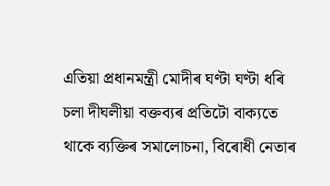এতিয়া প্ৰধানমন্ত্ৰী মোদীৰ ঘণ্টা ঘণ্টা ধৰি চলা দীঘলীয়া বক্তব্যৰ প্ৰতিটো বাক্যতে থাকে ব্যক্তিৰ সমালোচনা, বিৰোধী নেতাৰ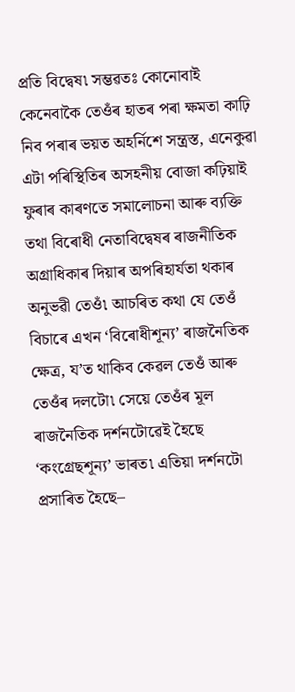প্ৰতি বিদ্বেষ৷ সম্ভৱতঃ কোনোবাই কেনেবাকৈ তেওঁৰ হাতৰ পৰা ক্ষমতা কাঢ়ি নিব পৰাৰ ভয়ত অহৰ্নিশে সন্ত্ৰস্ত, এনেকুৱা এটা পৰিস্থিতিৰ অসহনীয় বোজা কঢ়িয়াই ফুৰাৰ কাৰণতে সমালোচনা আৰু ব্যক্তি তথা বিৰোধী নেতাবিদ্বেষৰ ৰাজনীতিক অগ্ৰাধিকাৰ দিয়াৰ অপৰিহাৰ্যতা থকাৰ অনুভৱী তেওঁ৷ আচৰিত কথা যে তেওঁ বিচাৰে এখন ‘বিৰোধীশূন্য’ ৰাজনৈতিক ক্ষেত্ৰ, য’ত থাকিব কেৱল তেওঁ আৰু তেওঁৰ দলটো৷ সেয়ে তেওঁৰ মূল ৰাজনৈতিক দৰ্শনটোৱেই হৈছে ‘কংগ্ৰেছশূন্য’ ভাৰত৷ এতিয়া দৰ্শনটো প্ৰসাৰিত হৈছে–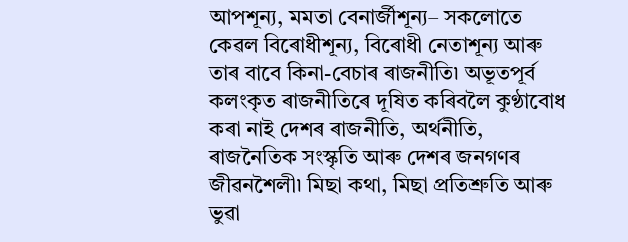আপশূন্য, মমতা বেনাৰ্জীশূন্য– সকলোতে কেৱল বিৰোধীশূন্য, বিৰোধী নেতাশূন্য আৰু তাৰ বাবে কিনা-বেচাৰ ৰাজনীতি৷ অভূতপূৰ্ব কলংকৃত ৰাজনীতিৰে দূষিত কৰিবলৈ কুণ্ঠাবোধ কৰা নাই দেশৰ ৰাজনীতি, অৰ্থনীতি, ৰাজনৈতিক সংস্কৃতি আৰু দেশৰ জনগণৰ জীৱনশৈলী৷ মিছা কথা, মিছা প্ৰতিশ্ৰুতি আৰু ভুৱা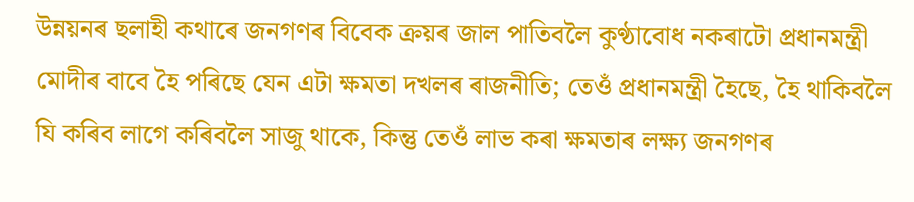উন্নয়নৰ ছলাহী কথাৰে জনগণৰ বিবেক ক্ৰয়ৰ জাল পাতিবলৈ কুণ্ঠাবোধ নকৰাটো প্ৰধানমন্ত্ৰী মোদীৰ বাবে হৈ পৰিছে যেন এটা ক্ষমতা দখলৰ ৰাজনীতি; তেওঁ প্ৰধানমন্ত্ৰী হৈছে, হৈ থাকিবলৈ যি কৰিব লাগে কৰিবলৈ সাজু থাকে, কিন্তু তেওঁ লাভ কৰা ক্ষমতাৰ লক্ষ্য জনগণৰ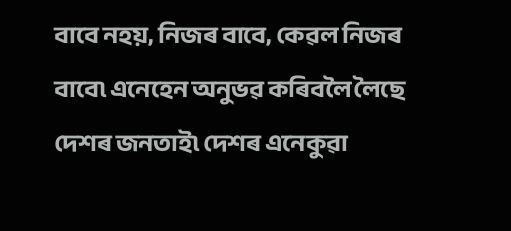বাবে নহয়, নিজৰ বাবে, কেৱল নিজৰ বাবে৷ এনেহেন অনুভৱ কৰিবলৈ লৈছে দেশৰ জনতাই৷ দেশৰ এনেকুৱা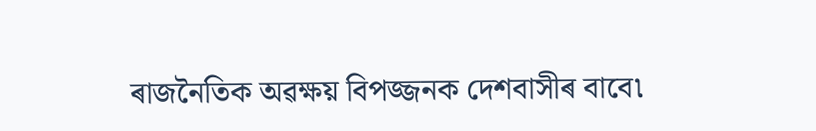ৰাজনৈতিক অৱক্ষয় বিপজ্জনক দেশবাসীৰ বাবে৷